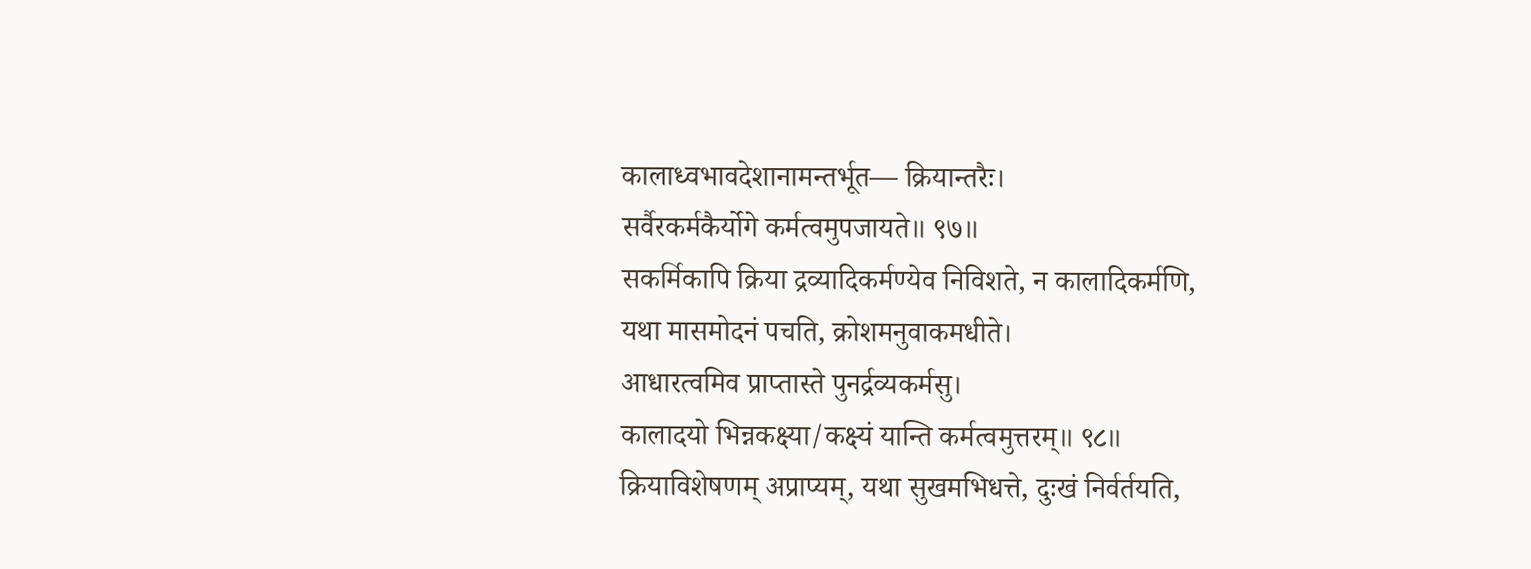कालाध्वभावदेशानामन्तर्भूत— क्रियान्तरैः।
सर्वैरकर्मकैर्योगे कर्मत्वमुपजायते॥ ९७॥
सकर्मिकापि क्रिया द्रव्यादिकर्मण्येव निविशते, न कालादिकर्मणि, यथा मासमोदनं पचति, क्रोशमनुवाकमधीते।
आधारत्वमिव प्राप्तास्ते पुनर्द्रव्यकर्मसु।
कालादयो भिन्नकक्ष्या/कक्ष्यं यान्ति कर्मत्वमुत्तरम्॥ ९८॥
क्रियाविशेषणम् अप्राप्यम्, यथा सुखमभिधत्ते, दुःखं निर्वर्तयति,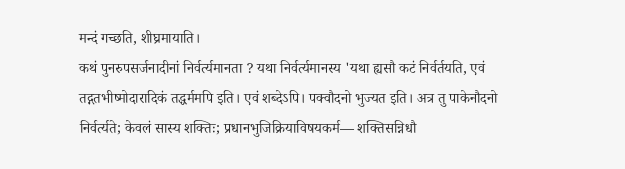मन्दं गच्छति, शीघ्रमायाति।
कथं पुनरुपसर्जनादीनां निर्वर्त्यमानता ? यथा निर्वर्त्यमानस्य 'यथा ह्यसौ कटं निर्वर्तयति, एवं तद्गतभीष्मोदारादिकं तद्धर्ममपि इति। एवं शब्देऽपि। पक्वौदनो भुज्यत इति। अत्र तु पाकेनौदनो निर्वर्त्यते; केवलं सास्य शक्तिः; प्रधानभुजिक्रियाविषयकर्म— शक्तिसन्निधौ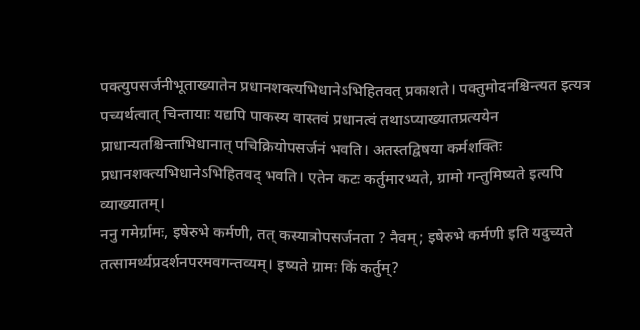पक्त्युपसर्जनीभूताख्यातेन प्रधानशक्त्यभिधानेऽभिहितवत् प्रकाशते। पक्तुमोदनश्चिन्त्यत इत्यत्र पच्यर्थत्वात् चिन्तायाः यद्यपि पाकस्य वास्तवं प्रधानत्वं तथाऽप्याख्यातप्रत्ययेन प्राधान्यतश्चिन्ताभिधानात् पचिक्रियोपसर्जनं भवति। अतस्तद्विषया कर्मशक्तिः प्रधानशक्त्यभिधानेऽभिहितवद् भवति। एतेन कटः कर्तुमारभ्यते, ग्रामो गन्तुमिष्यते इत्यपि व्याख्यातम्।
ननु गमेर्ग्रामः, इषेरुभे कर्मणी, तत् कस्यात्रोपसर्जनता ? नैवम्; इषेरुभे कर्मणी इति यदुच्यते तत्सामर्थ्यप्रदर्शनपरमवगन्तव्यम्। इष्यते ग्रामः किं कर्तुम्?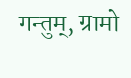गन्तुम्, ग्रामो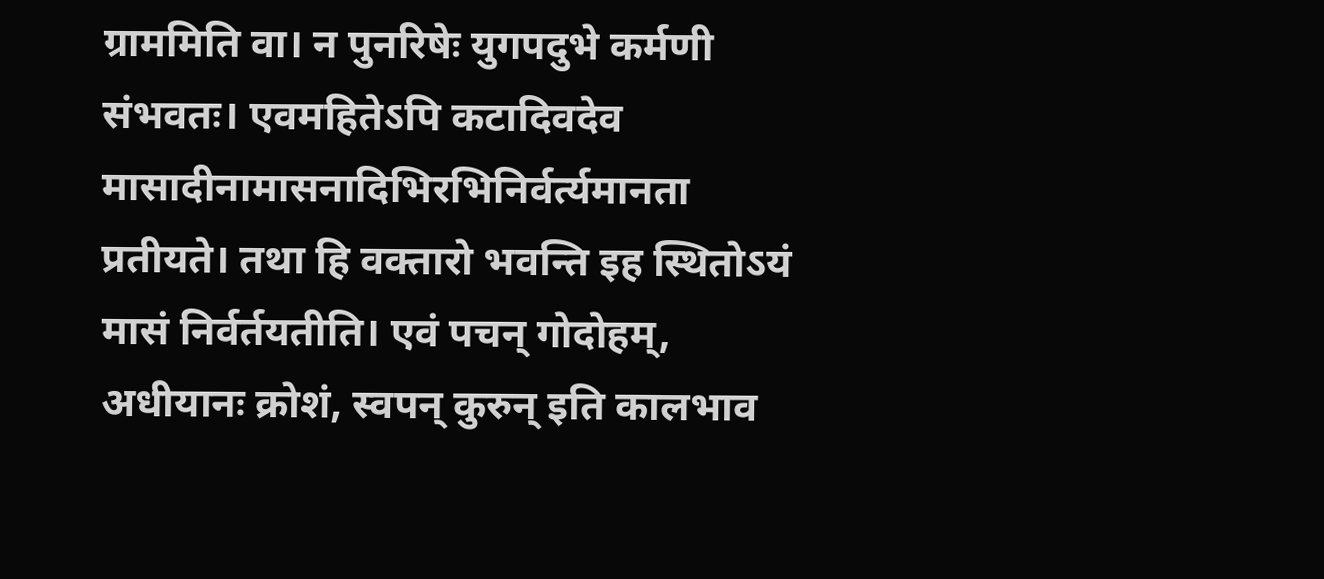ग्राममिति वा। न पुनरिषेः युगपदुभे कर्मणी संभवतः। एवमहितेऽपि कटादिवदेव मासादीनामासनादिभिरभिनिर्वर्त्यमानता प्रतीयते। तथा हि वक्तारो भवन्ति इह स्थितोऽयं मासं निर्वर्तयतीति। एवं पचन् गोदोहम्, अधीयानः क्रोशं, स्वपन् कुरुन् इति कालभाव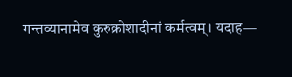गन्तव्यानामेव कुरुक्रोशादीनां कर्मत्वम्। यदाह—